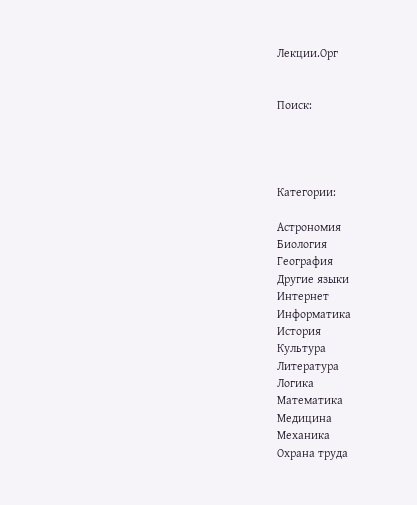Лекции.Орг


Поиск:




Категории:

Астрономия
Биология
География
Другие языки
Интернет
Информатика
История
Культура
Литература
Логика
Математика
Медицина
Механика
Охрана труда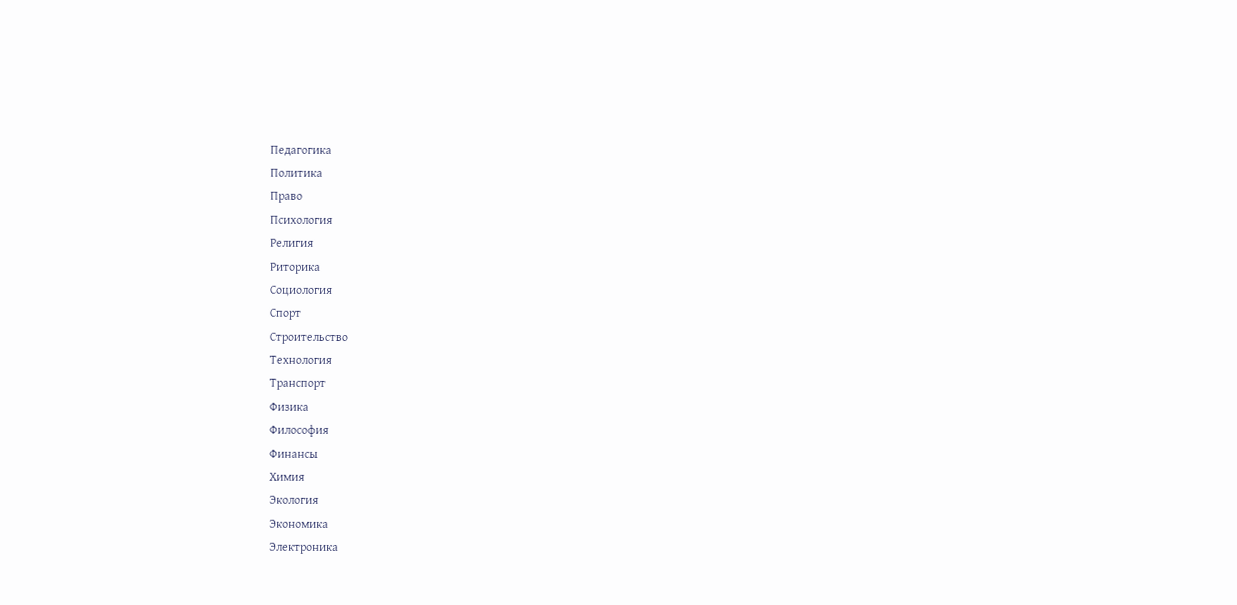Педагогика
Политика
Право
Психология
Религия
Риторика
Социология
Спорт
Строительство
Технология
Транспорт
Физика
Философия
Финансы
Химия
Экология
Экономика
Электроника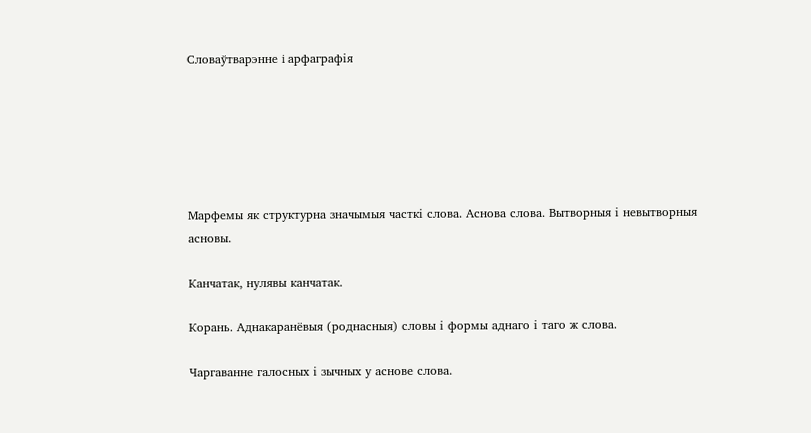Словаўтварэнне i арфаграфія






Марфемы як структурна значымыя часткі слова. Аснова слова. Вытворныя і невытворныя асновы.

Канчатак, нулявы канчатак.

Корань. Аднакаранёвыя (роднасныя) словы і формы аднаго і таго ж слова.

Чаргаванне галосных і зычных у аснове слова.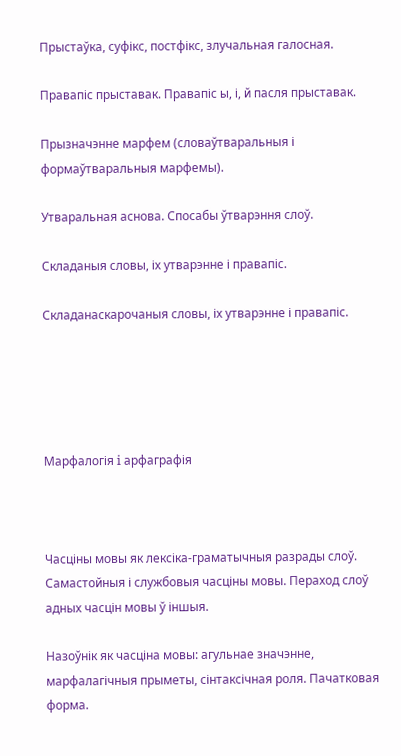Прыстаўка, суфікс, постфікс, злучальная галосная.

Правапіс прыставак. Правапіс ы, і, й пасля прыставак.

Прызначэнне марфем (словаўтваральныя і формаўтваральныя марфемы).

Утваральная аснова. Спосабы ўтварэння слоў.

Складаныя словы, іх утварэнне і правапіс.

Складанаскарочаныя словы, іх утварэнне і правапіс.





Марфалогія i арфаграфія



Часціны мовы як лексіка-граматычныя разрады слоў. Самастойныя і службовыя часціны мовы. Пераход слоў адных часцін мовы ў іншыя.

Назоўнік як часціна мовы: агульнае значэнне, марфалагічныя прыметы, сінтаксічная роля. Пачатковая форма.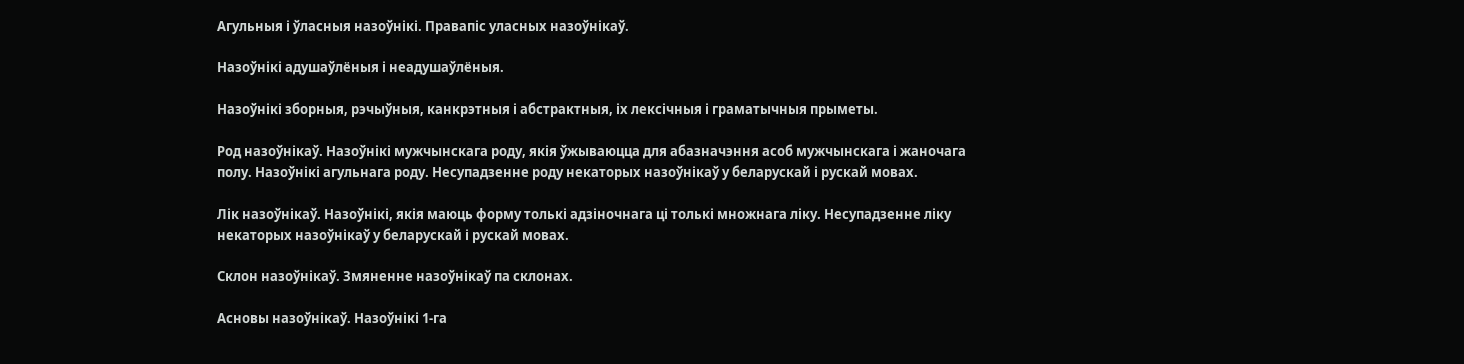Агульныя і ўласныя назоўнікі. Правапіс уласных назоўнікаў.

Назоўнікі адушаўлёныя і неадушаўлёныя.

Назоўнікі зборныя, рэчыўныя, канкрэтныя і абстрактныя, іх лексічныя і граматычныя прыметы.

Род назоўнікаў. Назоўнікі мужчынскага роду, якія ўжываюцца для абазначэння асоб мужчынскага і жаночага полу. Назоўнікі агульнага роду. Несупадзенне роду некаторых назоўнікаў у беларускай і рускай мовах.

Лік назоўнікаў. Назоўнікі, якія маюць форму толькі адзіночнага ці толькі множнага ліку. Несупадзенне ліку некаторых назоўнікаў у беларускай і рускай мовах.

Склон назоўнікаў. Змяненне назоўнікаў па склонах.

Асновы назоўнікаў. Назоўнікі 1-га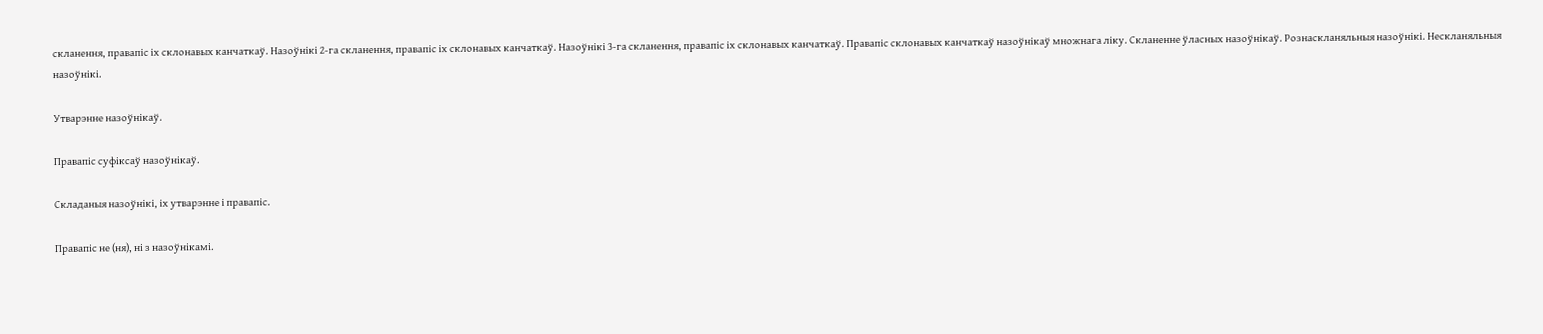скланення, правапіс іх склонавых канчаткаў. Назоўнікі 2-га скланення, правапіс іх склонавых канчаткаў. Назоўнікі 3-га скланення, правапіс іх склонавых канчаткаў. Правапіс склонавых канчаткаў назоўнікаў множнага ліку. Скланенне ўласных назоўнікаў. Рознаскланяльныя назоўнікі. Нескланяльныя назоўнікі.

Утварэнне назоўнікаў.

Правапіс суфіксаў назоўнікаў.

Складаныя назоўнікі, іх утварэнне і правапіс.

Правапіс не (ня), ні з назоўнікамі.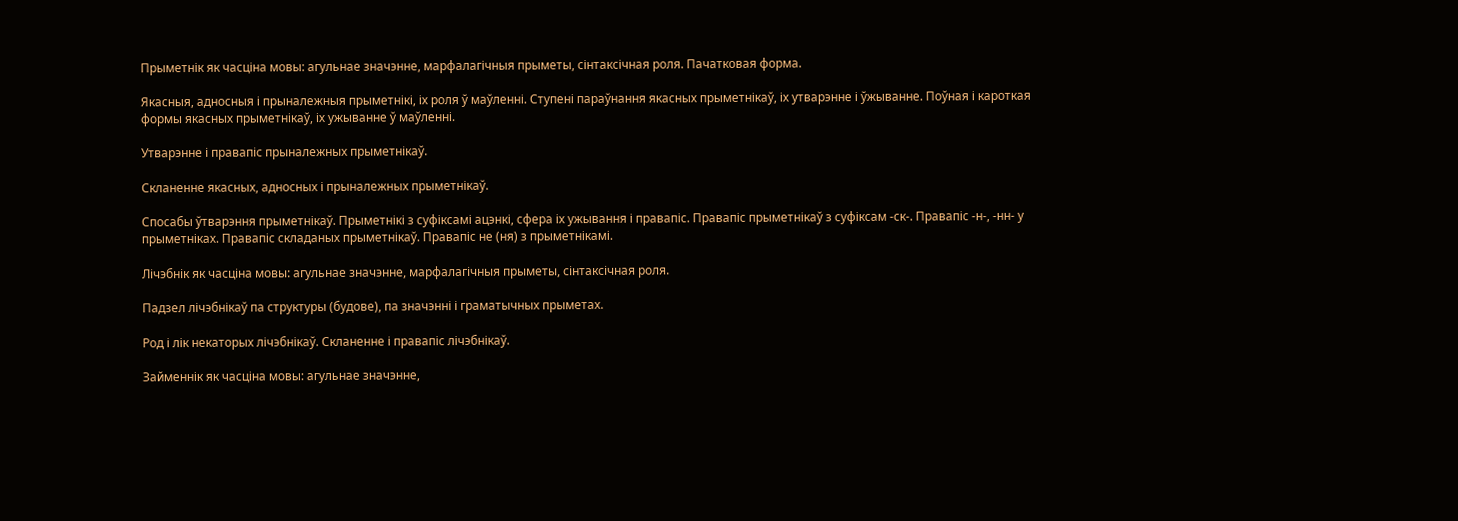Прыметнік як часціна мовы: агульнае значэнне, марфалагічныя прыметы, сінтаксічная роля. Пачатковая форма.

Якасныя, адносныя і прыналежныя прыметнікі, іх роля ў маўленні. Ступені параўнання якасных прыметнікаў, іх утварэнне і ўжыванне. Поўная і кароткая формы якасных прыметнікаў, іх ужыванне ў маўленні.

Утварэнне і правапіс прыналежных прыметнікаў.

Скланенне якасных, адносных і прыналежных прыметнікаў.

Спосабы ўтварэння прыметнікаў. Прыметнікі з суфіксамі ацэнкі, сфера іх ужывання і правапіс. Правапіс прыметнікаў з суфіксам -ск-. Правапіс -н-, -нн- у прыметніках. Правапіс складаных прыметнікаў. Правапіс не (ня) з прыметнікамі.

Лічэбнік як часціна мовы: агульнае значэнне, марфалагічныя прыметы, сінтаксічная роля.

Падзел лічэбнікаў па структуры (будове), па значэнні і граматычных прыметах.

Род і лік некаторых лічэбнікаў. Скланенне і правапіс лічэбнікаў.

Займеннік як часціна мовы: агульнае значэнне,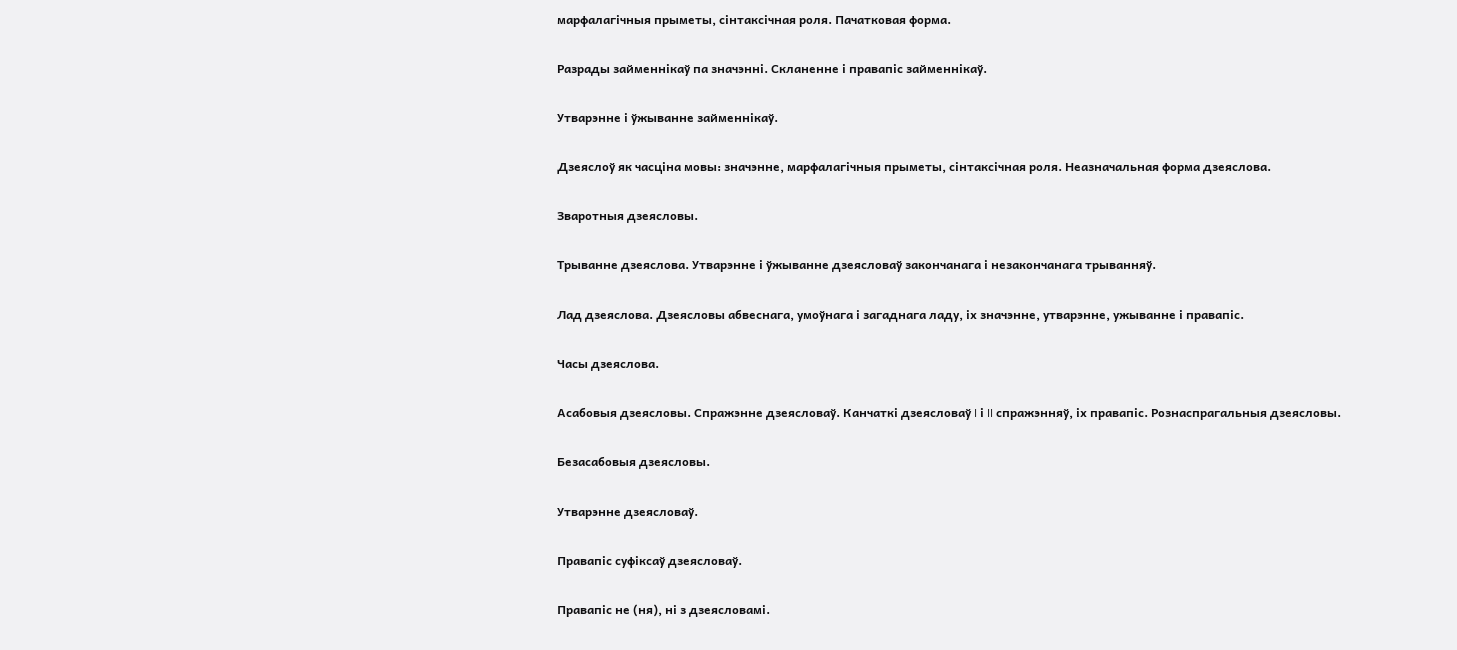марфалагічныя прыметы, сінтаксічная роля. Пачатковая форма.

Разрады займеннікаў па значэнні. Скланенне і правапіс займеннікаў.

Утварэнне і ўжыванне займеннікаў.

Дзеяслоў як часціна мовы: значэнне, марфалагічныя прыметы, сінтаксічная роля. Неазначальная форма дзеяслова.

Зваротныя дзеясловы.

Трыванне дзеяслова. Утварэнне і ўжыванне дзеясловаў закончанага і незакончанага трыванняў.

Лад дзеяслова. Дзеясловы абвеснага, умоўнага і загаднага ладу, іх значэнне, утварэнне, ужыванне і правапіс.

Часы дзеяслова.

Асабовыя дзеясловы. Спражэнне дзеясловаў. Канчаткі дзеясловаў I і II спражэнняў, іх правапіс. Рознаспрагальныя дзеясловы.

Безасабовыя дзеясловы.

Утварэнне дзеясловаў.

Правапіс суфіксаў дзеясловаў.

Правапіс не (ня), ні з дзеясловамі.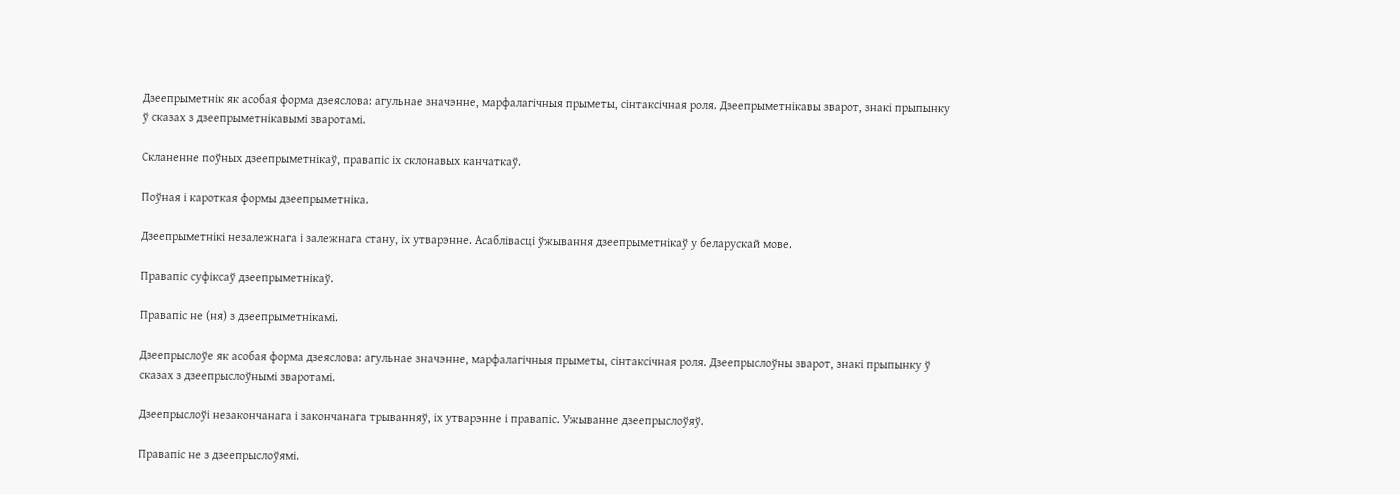Дзеепрыметнік як асобая форма дзеяслова: агульнае значэнне, марфалагічныя прыметы, сінтаксічная роля. Дзеепрыметнікавы зварот, знакі прыпынку ў сказах з дзеепрыметнікавымі зваротамі.

Скланенне поўных дзеепрыметнікаў, правапіс іх склонавых канчаткаў.

Поўная і кароткая формы дзеепрыметніка.

Дзеепрыметнікі незалежнага і залежнага стану, іх утварэнне. Асаблівасці ўжывання дзеепрыметнікаў у беларускай мове.

Правапіс суфіксаў дзеепрыметнікаў.

Правапіс не (ня) з дзеепрыметнікамі.

Дзеепрыслоўе як асобая форма дзеяслова: агульнае значэнне, марфалагічныя прыметы, сінтаксічная роля. Дзеепрыслоўны зварот, знакі прыпынку ў сказах з дзеепрыслоўнымі зваротамі.

Дзеепрыслоўі незакончанага і закончанага трыванняў, іх утварэнне і правапіс. Ужыванне дзеепрыслоўяў.

Правапіс не з дзеепрыслоўямі.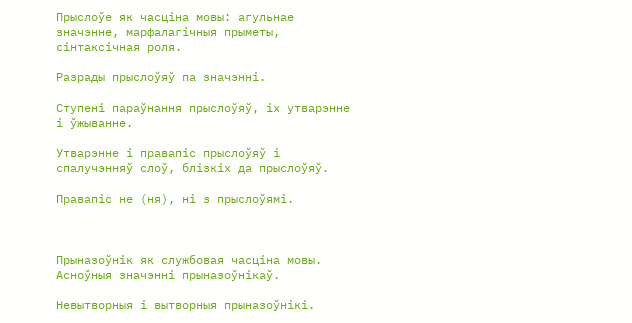Прыслоўе як часціна мовы: агульнае значэнне, марфалагічныя прыметы, сінтаксічная роля.

Разрады прыслоўяў па значэнні.

Ступені параўнання прыслоўяў, іх утварэнне і ўжыванне.

Утварэнне і правапіс прыслоўяў і спалучэнняў слоў, блізкіх да прыслоўяў.

Правапіс не (ня), ні з прыслоўямі.



Прыназоўнік як службовая часціна мовы. Асноўныя значэнні прыназоўнікаў.

Невытворныя і вытворныя прыназоўнікі.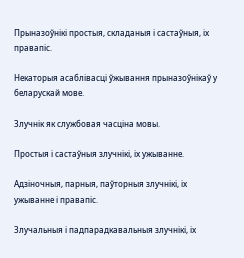Прыназоўнікі простыя, складаныя і састаўныя, іх правапіс.

Некаторыя асаблівасці ўжывання прыназоўнікаў у беларускай мове.

Злучнік як службовая часціна мовы.

Простыя і састаўныя злучнікі, іх ужыванне.

Адзіночныя, парныя, паўторныя злучнікі, іх ужыванне і правапіс.

Злучальныя і падпарадкавальныя злучнікі, іх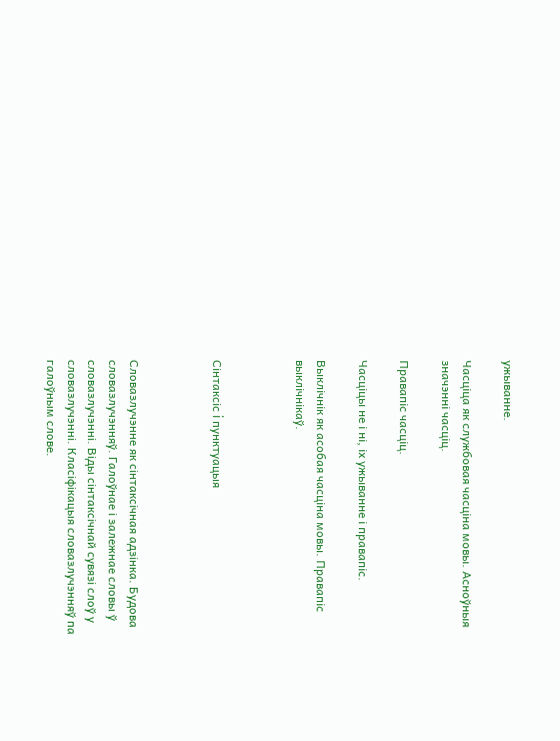ужыванне.

Часціца як службовая часціна мовы. Асноўныя значэнні часціц.

Правапіс часціц.

Часціцы не і ні, іх ужыванне і правапіс.

Выклічнік як асобая часціна мовы. Правапіс выклічнікаў.



Сінтаксіс i пунктуацыя



Словазлучэнне як сінтаксічная адзінка. Будова словазлучэнняў. Галоўнае і залежнае словы ў словазлучэнні. Віды сінтаксічнай сувязі слоў у словазлучэнні. Класіфікацыя словазлучэнняў па галоўным слове.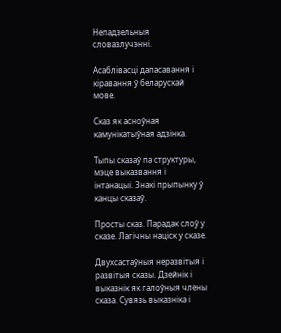Непадзельныя словазлучэнні.

Асаблівасці дапасавання і кіравання ў беларускай мове.

Сказ як асноўная камунікатыўная адзінка.

Тыпы сказаў па структуры, мэце выказвання і інтанацыі. Знакі прыпынку ў канцы сказаў.

Просты сказ. Парадак слоў у сказе. Лагічны націск у сказе.

Двухсастаўныя неразвітыя і развітыя сказы. Дзейнік і выказнік як галоўныя члены сказа. Сувязь выказніка і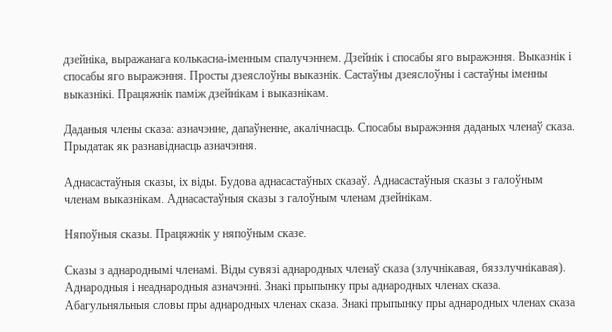дзейніка, выражанага колькасна-іменным спалучэннем. Дзейнік і спосабы яго выражэння. Выказнік і спосабы яго выражэння. Просты дзеяслоўны выказнік. Састаўны дзеяслоўны і састаўны іменны выказнікі. Працяжнік паміж дзейнікам і выказнікам.

Даданыя члены сказа: азначэнне, дапаўненне, акалічнасць. Спосабы выражэння даданых членаў сказа. Прыдатак як разнавіднасць азначэння.

Аднасастаўныя сказы, іх віды. Будова аднасастаўных сказаў. Аднасастаўныя сказы з галоўным членам выказнікам. Аднасастаўныя сказы з галоўным членам дзейнікам.

Няпоўныя сказы. Працяжнік у няпоўным сказе.

Сказы з аднароднымі членамі. Віды сувязі аднародных членаў сказа (злучнікавая, бяззлучнікавая). Аднародныя і неаднародныя азначэнні. Знакі прыпынку пры аднародных членах сказа. Абагульняльныя словы пры аднародных членах сказа. Знакі прыпынку пры аднародных членах сказа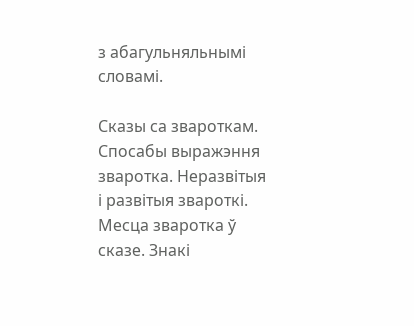з абагульняльнымі словамі.

Сказы са звароткам. Спосабы выражэння зваротка. Неразвітыя і развітыя звароткі. Месца зваротка ў сказе. Знакі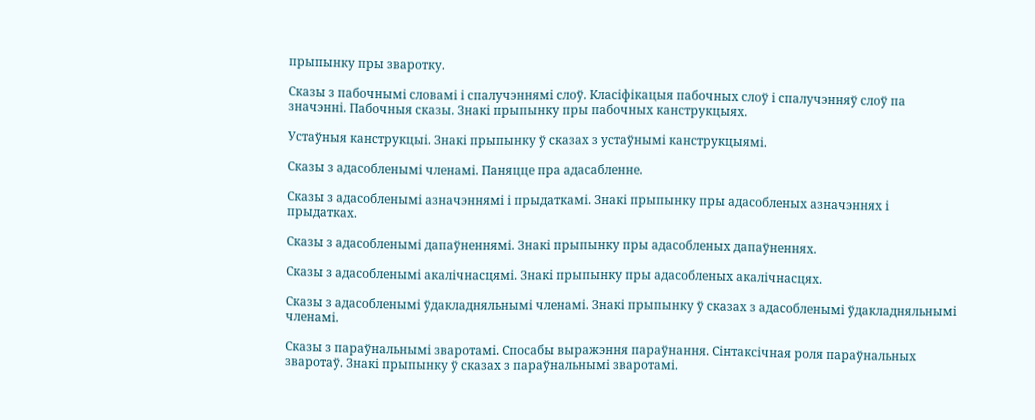прыпынку пры зваротку.

Сказы з пабочнымі словамі і спалучэннямі слоў. Класіфікацыя пабочных слоў і спалучэнняў слоў па значэнні. Пабочныя сказы. Знакі прыпынку пры пабочных канструкцыях.

Устаўныя канструкцыі. Знакі прыпынку ў сказах з устаўнымі канструкцыямі.

Сказы з адасобленымі членамі. Паняцце пра адасабленне.

Сказы з адасобленымі азначэннямі і прыдаткамі. Знакі прыпынку пры адасобленых азначэннях і прыдатках.

Сказы з адасобленымі дапаўненнямі. Знакі прыпынку пры адасобленых дапаўненнях.

Сказы з адасобленымі акалічнасцямі. Знакі прыпынку пры адасобленых акалічнасцях.

Сказы з адасобленымі ўдакладняльнымі членамі. Знакі прыпынку ў сказах з адасобленымі ўдакладняльнымі членамі.

Сказы з параўнальнымі зваротамі. Спосабы выражэння параўнання. Сінтаксічная роля параўнальных зваротаў. Знакі прыпынку ў сказах з параўнальнымі зваротамі.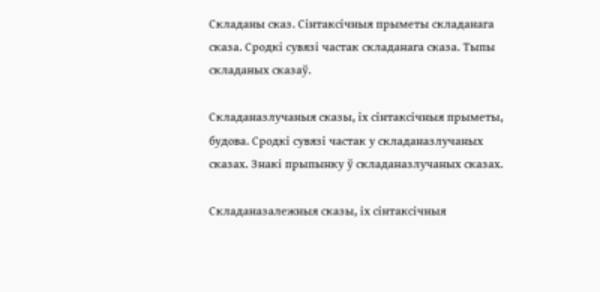Складаны сказ. Сінтаксічныя прыметы складанага сказа. Сродкі сувязі частак складанага сказа. Тыпы складаных сказаў.

Складаназлучаныя сказы, іх сінтаксічныя прыметы, будова. Сродкі сувязі частак у складаназлучаных сказах. Знакі прыпынку ў складаназлучаных сказах.

Складаназалежныя сказы, іх сінтаксічныя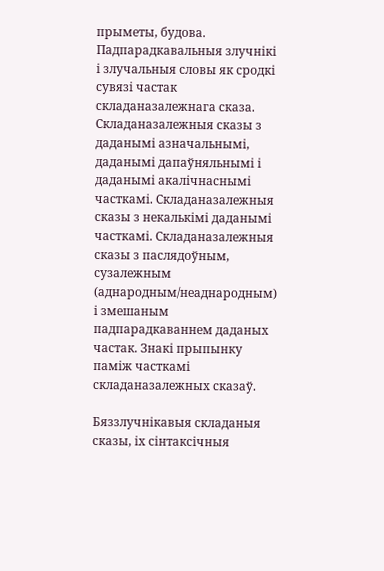прыметы, будова. Падпарадкавальныя злучнікі і злучальныя словы як сродкі сувязі частак складаназалежнага сказа. Складаназалежныя сказы з даданымі азначальнымі, даданымі дапаўняльнымі і даданымі акалічнаснымі часткамі. Складаназалежныя сказы з некалькімі даданымі часткамі. Складаназалежныя сказы з паслядоўным, сузалежным (аднародным/неаднародным) і змешаным падпарадкаваннем даданых частак. Знакі прыпынку паміж часткамі складаназалежных сказаў.

Бяззлучнікавыя складаныя сказы, іх сінтаксічныя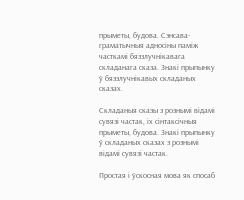прыметы, будова. Сэнсава-граматычныя адносіны паміж часткамі бяззлучнікавага складанага сказа. Знакі прыпынку ў бяззлучнікавых складаных сказах.

Складаныя сказы з рознымі відамі сувязі частак, іх сінтаксічныя прыметы, будова. Знакі прыпынку ў складаных сказах з рознымі відамі сувязі частак.

Простая і ўскосная мова як спосаб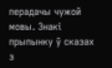перадачы чужой мовы. Знакі прыпынку ў сказах з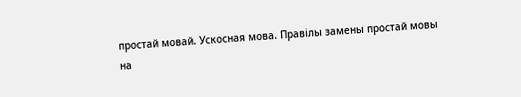простай мовай. Ускосная мова. Правілы замены простай мовы на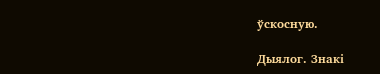ўскосную.

Дыялог. Знакі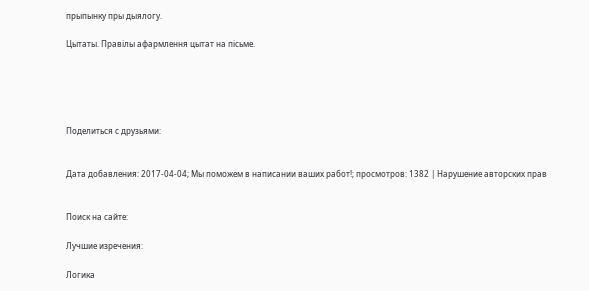прыпынку пры дыялогу.

Цытаты. Правілы афармлення цытат на пісьме.





Поделиться с друзьями:


Дата добавления: 2017-04-04; Мы поможем в написании ваших работ!; просмотров: 1382 | Нарушение авторских прав


Поиск на сайте:

Лучшие изречения:

Логика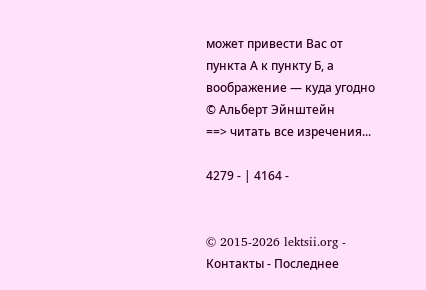может привести Вас от пункта А к пункту Б, а воображение — куда угодно © Альберт Эйнштейн
==> читать все изречения...

4279 - | 4164 -


© 2015-2026 lektsii.org - Контакты - Последнее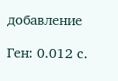добавление

Ген: 0.012 с.